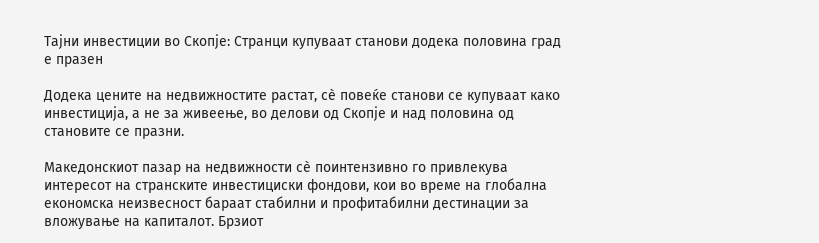Тајни инвестиции во Скопје: Странци купуваат станови додека половина град е празен

Додека цените на недвижностите растат, сè повеќе станови се купуваат како инвестиција, а не за живеење, во делови од Скопје и над половина од становите се празни.

Македонскиот пазар на недвижности сè поинтензивно го привлекува интересот на странските инвестициски фондови, кои во време на глобална економска неизвесност бараат стабилни и профитабилни дестинации за вложување на капиталот. Брзиот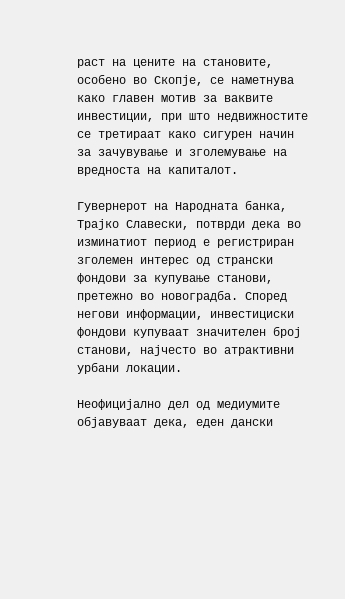раст на цените на становите, особено во Скопје, се наметнува како главен мотив за ваквите инвестиции, при што недвижностите се третираат како сигурен начин за зачувување и зголемување на вредноста на капиталот.

Гувернерот на Народната банка, Трајко Славески, потврди дека во изминатиот период е регистриран зголемен интерес од странски фондови за купување станови, претежно во новоградба. Според негови информации, инвестициски фондови купуваат значителен број станови, најчесто во атрактивни урбани локации.

Неофицијално дел од медиумите објавуваат дека, еден дански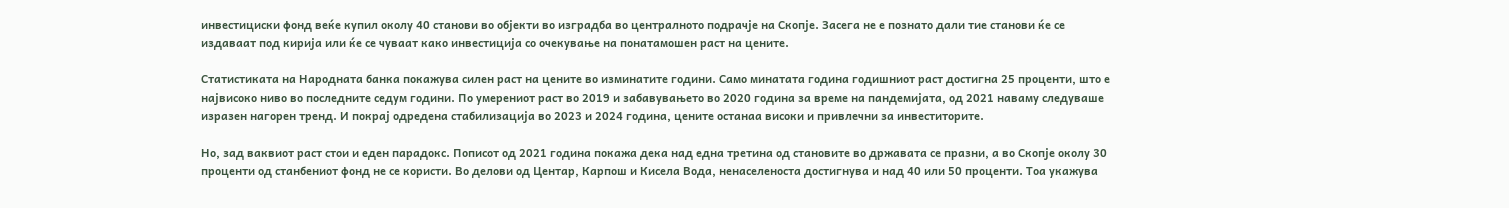инвестициски фонд веќе купил околу 40 станови во објекти во изградба во централното подрачје на Скопје. Засега не е познато дали тие станови ќе се издаваат под кирија или ќе се чуваат како инвестиција со очекување на понатамошен раст на цените.

Статистиката на Народната банка покажува силен раст на цените во изминатите години. Само минатата година годишниот раст достигна 25 проценти, што е највисоко ниво во последните седум години. По умерениот раст во 2019 и забавувањето во 2020 година за време на пандемијата, од 2021 наваму следуваше изразен нагорен тренд. И покрај одредена стабилизација во 2023 и 2024 година, цените останаа високи и привлечни за инвеститорите.

Но, зад ваквиот раст стои и еден парадокс. Пописот од 2021 година покажа дека над една третина од становите во државата се празни, а во Скопје околу 30 проценти од станбениот фонд не се користи. Во делови од Центар, Карпош и Кисела Вода, ненаселеноста достигнува и над 40 или 50 проценти. Тоа укажува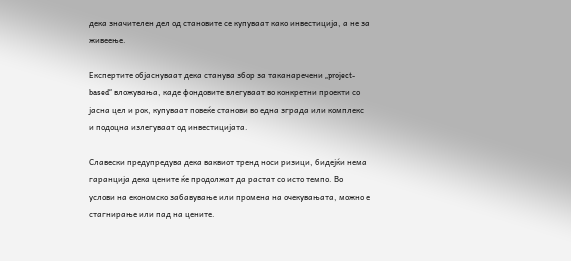дека значителен дел од становите се купуваат како инвестиција, а не за живеење.

Експертите објаснуваат дека станува збор за таканаречени „project-based“ вложувања, каде фондовите влегуваат во конкретни проекти со јасна цел и рок, купуваат повеќе станови во една зграда или комплекс и подоцна излегуваат од инвестицијата.

Славески предупредува дека ваквиот тренд носи ризици, бидејќи нема гаранција дека цените ќе продолжат да растат со исто темпо. Во услови на економско забавување или промена на очекувањата, можно е стагнирање или пад на цените.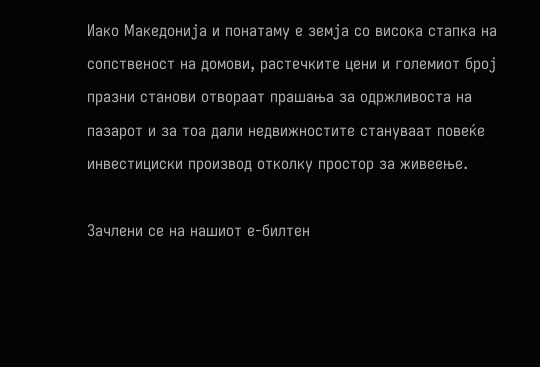Иако Македонија и понатаму е земја со висока стапка на сопственост на домови, растечките цени и големиот број празни станови отвораат прашања за одржливоста на пазарот и за тоа дали недвижностите стануваат повеќе инвестициски производ отколку простор за живеење.

Зачлени се на нашиот е-билтен